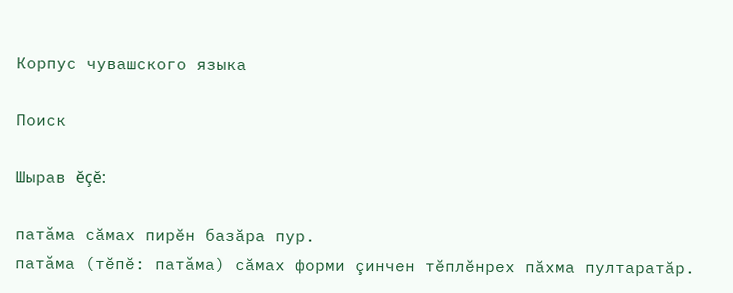Корпус чувашского языка

Поиск

Шырав ĕçĕ:

патӑма сăмах пирĕн базăра пур.
патӑма (тĕпĕ: патӑма) сăмах форми çинчен тĕплĕнрех пăхма пултаратăр.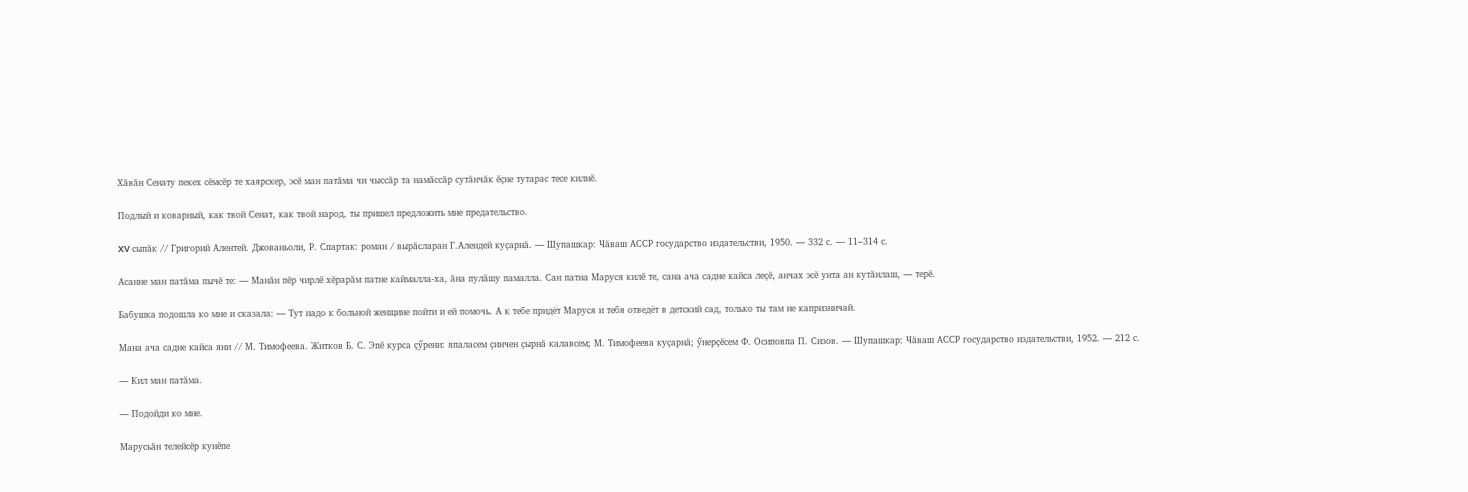Хӑвӑн Сенату пекех сӗмсӗр те хаярскер, эсӗ ман патӑма чи чыссӑр та намӑссӑр сутӑнчӑк ӗҫне тутарас тесе килнӗ.

Подлый и коварный, как твой Сенат, как твой народ, ты пришел предложить мне предательство.

XV сыпӑк // Григорий Алентей. Джованьоли, Р. Спартак: роман / вырӑсларан Г.Алендей куҫарнӑ. — Шупашкар: Чӑваш АССР государство издательстви, 1950. — 332 с. — 11–314 с.

Асанне ман патӑма пычӗ те: — Манӑн пӗр чирлӗ хӗрарӑм патне каймалла-ха, ӑна пулӑшу памалла. Сан патна Маруся килӗ те, сана ача садне кайса леҫӗ, анчах эсӗ унта ан кутӑнлаш, — терӗ.

Бабушка подошла ко мне и сказала: — Тут надо к больной женщине пойти и ей помочь. А к тебе придёт Маруся и тебя отведёт в детский сад, только ты там не капризничай.

Мана ача садне кайса яни // М. Тимофеева. Житков Б. С. Эпӗ курса ҫӳрени: япаласем ҫинчен ҫырнӑ калавсем; М. Тимофеева куҫарнӑ; ӳнерҫӗсем Ф. Осиповпа П. Сизов. — Шупашкар: Чӑваш АССР государство издательстви, 1952. — 212 с.

— Кил ман патӑма.

— Подойди ко мне.

Марусьӑн телейсӗр кунӗпе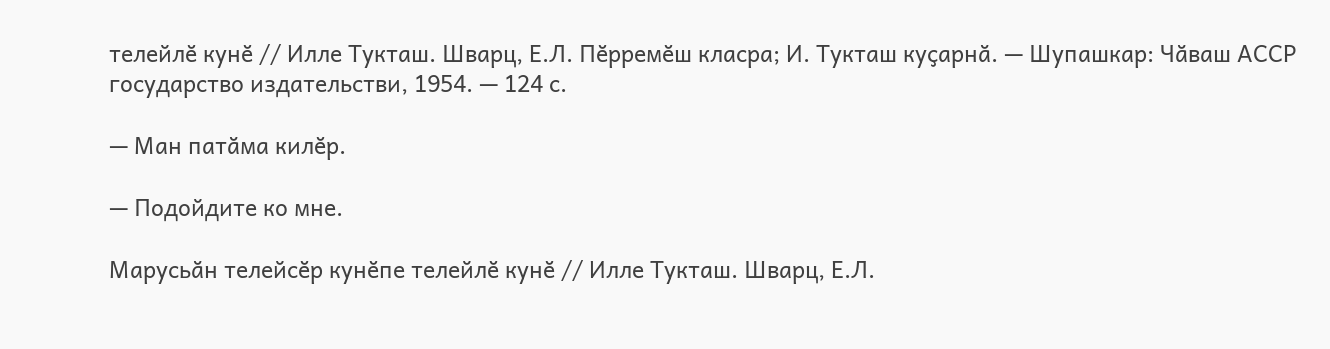телейлӗ кунӗ // Илле Тукташ. Шварц, Е.Л. Пӗрремӗш класра; И. Тукташ куҫарнӑ. — Шупашкар: Чӑваш АССР государство издательстви, 1954. — 124 с.

— Ман патӑма килӗр.

— Подойдите ко мне.

Марусьӑн телейсӗр кунӗпе телейлӗ кунӗ // Илле Тукташ. Шварц, Е.Л.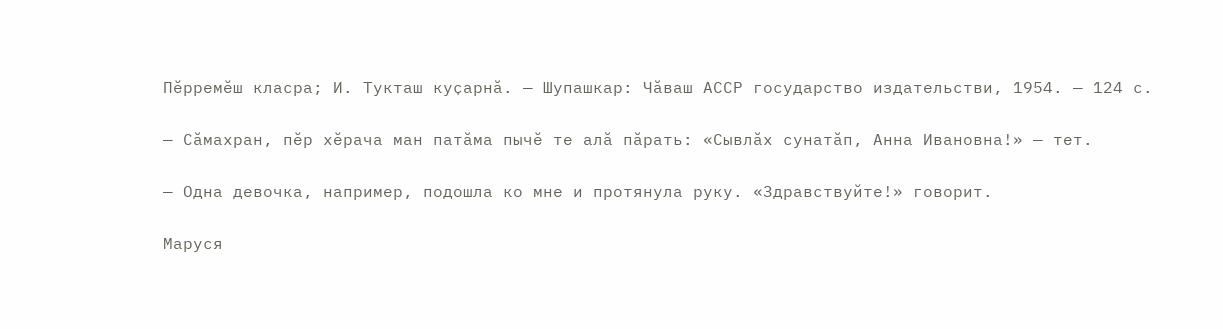Пӗрремӗш класра; И. Тукташ куҫарнӑ. — Шупашкар: Чӑваш АССР государство издательстви, 1954. — 124 с.

— Сӑмахран, пӗр хӗрача ман патӑма пычӗ те алӑ пӑрать: «Сывлӑх сунатӑп, Анна Ивановна!» — тет.

— Одна девочка, например, подошла ко мне и протянула руку. «Здравствуйте!» говорит.

Маруся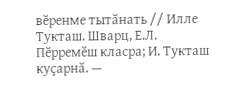вӗренме тытӑнать // Илле Тукташ. Шварц, Е.Л. Пӗрремӗш класра; И. Тукташ куҫарнӑ. —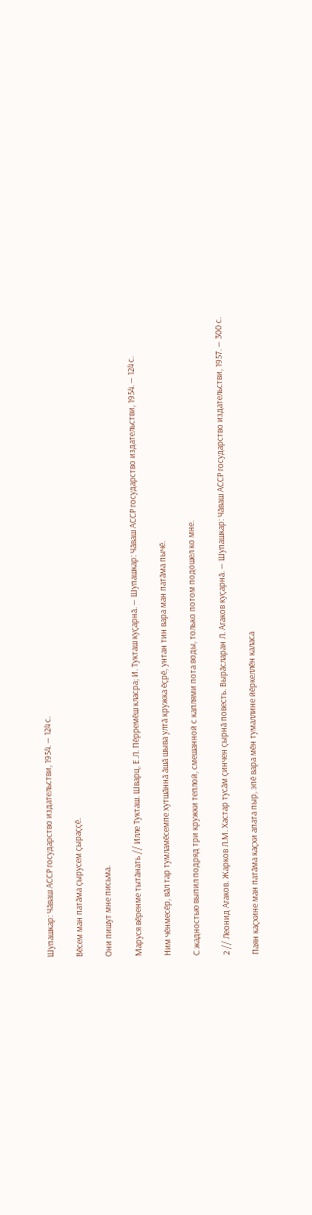Шупашкар: Чӑваш АССР государство издательстви, 1954. — 124 с.

Вӗсем ман патӑма ҫырусем ҫыраҫҫӗ.

Они пишут мне письма.

Маруся вӗренме тытӑнать // Илле Тукташ. Шварц, Е.Л. Пӗрремӗш класра; И. Тукташ куҫарнӑ. — Шупашкар: Чӑваш АССР государство издательстви, 1954. — 124 с.

Ним чӗнмесӗр, вӑл тар тумламӗсемпе хутшӑннӑ ӑшӑ шыва ултӑ кружка ӗҫрӗ, унтан тин вара ман патӑма пычӗ.

С жадностью выпил подряд три кружки теплой, смешанной с каплями пота воды, только потом подошел ко мне.

2 // Леонид Агаков. Жарков Л.М. Хастар тусӑм ҫинчен ҫырнӑ повесть. Вырӑсларан Л. Агаков куҫарнӑ. — Шупашкар: Чӑваш АССР государство издательстви, 1957. — 300 с.

Паян каҫхине ман патӑма каҫхи апата пыр, эпӗ вара мӗн тумаллине йӗркеллӗн каласа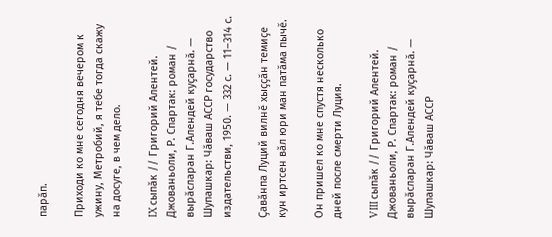парӑп.

Приходи ко мне сегодня вечером к ужину, Метробий, я тебе тогда скажу на досуге, в чем дело.

IX сыпӑк // Григорий Алентей. Джованьоли, Р. Спартак: роман / вырӑсларан Г.Алендей куҫарнӑ. — Шупашкар: Чӑваш АССР государство издательстви, 1950. — 332 с. — 11–314 с.

Ҫавӑнпа Луций вилнӗ хыҫҫӑн темиҫе кун иртсен вӑл юри ман патӑма пычӗ.

Он пришел ко мне спустя несколько дней после смерти Луция.

VIII сыпӑк // Григорий Алентей. Джованьоли, Р. Спартак: роман / вырӑсларан Г.Алендей куҫарнӑ. — Шупашкар: Чӑваш АССР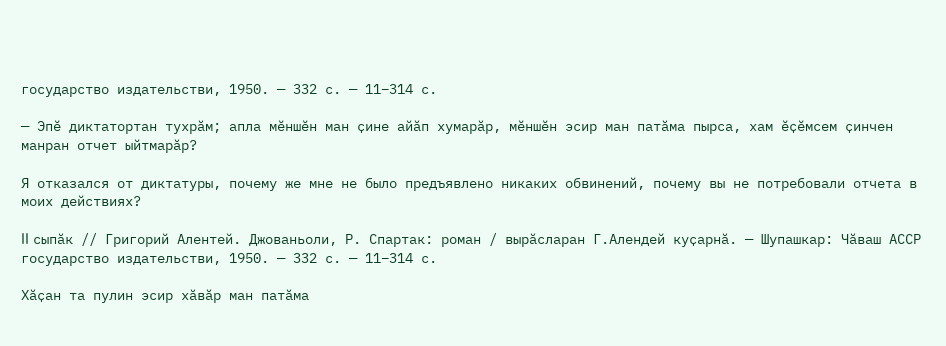государство издательстви, 1950. — 332 с. — 11–314 с.

— Эпӗ диктатортан тухрӑм; апла мӗншӗн ман ҫине айӑп хумарӑр, мӗншӗн эсир ман патӑма пырса, хам ӗҫӗмсем ҫинчен манран отчет ыйтмарӑр?

Я отказался от диктатуры, почему же мне не было предъявлено никаких обвинений, почему вы не потребовали отчета в моих действиях?

II сыпӑк // Григорий Алентей. Джованьоли, Р. Спартак: роман / вырӑсларан Г.Алендей куҫарнӑ. — Шупашкар: Чӑваш АССР государство издательстви, 1950. — 332 с. — 11–314 с.

Хӑҫан та пулин эсир хӑвӑр ман патӑма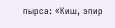пырса: «Киш, эпир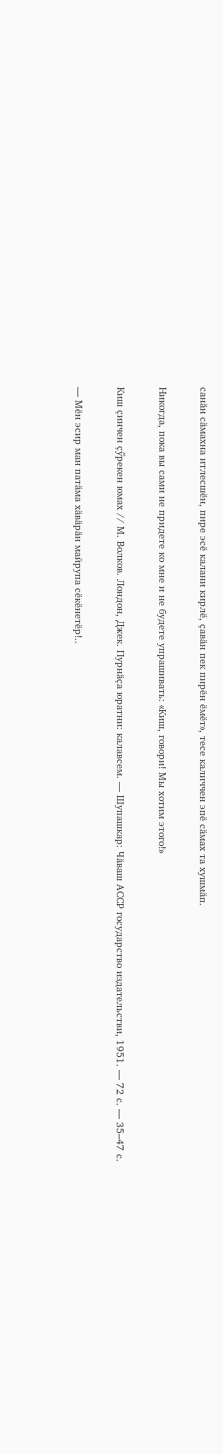санӑн сӑмахна итлесшӗн, пире эсӗ калани кирлӗ, ҫавӑн пек пирӗн ӗмӗт», тесе каличчен эпӗ сӑмах та хушмӑп.

Никогда, пока вы сами не придете ко мне и не будете упрашивать: «Киш, говори! Мы хотим этого!»

Киш ҫинчен ҫӳрекен юмах // М. Волков. Лондон, Джек. Пурнӑҫа юратни: калавсем. — Шупашкар: Чӑваш АССР государство издательстви, 1951. — 72 с. — 35–47 с.

— Мӗн эсир ман патӑма хӑвӑрӑн майрупа сӗкӗнетӗр!..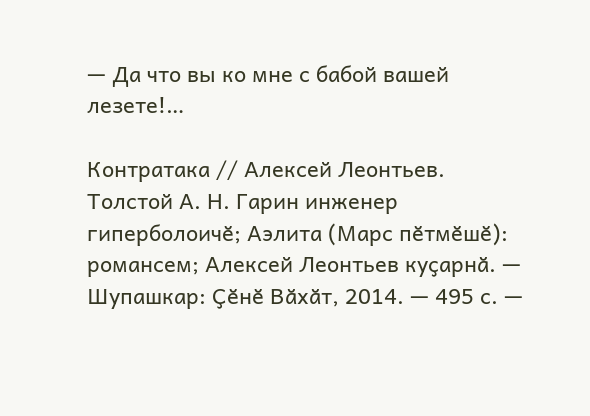— Да что вы ко мне с бабой вашей лезете!…

Контратака // Алексей Леонтьев. Толстой А. Н. Гарин инженер гиперболоичӗ; Аэлита (Марс пӗтмӗшӗ): романсем; Алексей Леонтьев куҫарнӑ. — Шупашкар: Ҫӗнӗ Вӑхӑт, 2014. — 495 с. —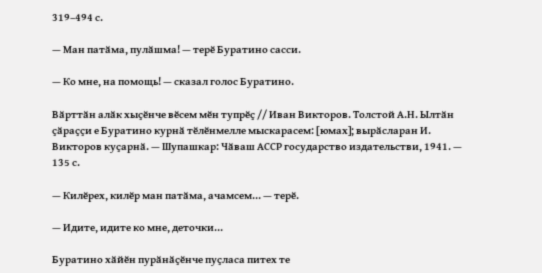319–494 с.

— Ман патӑма, пулӑшма! — терӗ Буратино сасси.

— Ко мне, на помощь! — сказал голос Буратино.

Вӑрттӑн алӑк хыҫӗнче вӗсем мӗн тупрӗҫ // Иван Викторов. Толстой А.Н. Ылтӑн ҫӑраҫҫи е Буратино курнӑ тӗлӗнмелле мыскарасем: [юмах]; вырӑсларан И. Викторов куҫарнӑ. — Шупашкар: Чӑваш АССР государство издательстви, 1941. — 135 с.

— Килӗрех, килӗр ман патӑма, ачамсем… — терӗ.

— Идите, идите ко мне, деточки…

Буратино хӑйӗн пурӑнӑҫӗнче пуҫласа питех те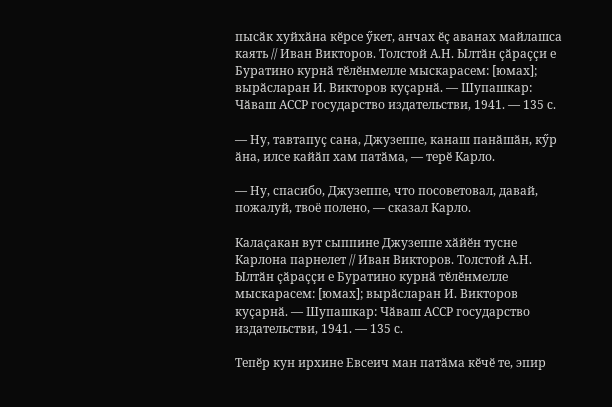пысӑк хуйхӑна кӗрсе ӳкет, анчах ӗҫ аванах майлашса каять // Иван Викторов. Толстой А.Н. Ылтӑн ҫӑраҫҫи е Буратино курнӑ тӗлӗнмелле мыскарасем: [юмах]; вырӑсларан И. Викторов куҫарнӑ. — Шупашкар: Чӑваш АССР государство издательстви, 1941. — 135 с.

— Ну, тавтапуҫ сана, Джузеппе, канаш панӑшӑн, кӳр ӑна, илсе кайӑп хам патӑма, — терӗ Карло.

— Ну, спасибо, Джузеппе, что посоветовал, давай, пожалуй, твоё полено, — сказал Карло.

Калаҫакан вут сыппине Джузеппе хӑйӗн тусне Карлона парнелет // Иван Викторов. Толстой А.Н. Ылтӑн ҫӑраҫҫи е Буратино курнӑ тӗлӗнмелле мыскарасем: [юмах]; вырӑсларан И. Викторов куҫарнӑ. — Шупашкар: Чӑваш АССР государство издательстви, 1941. — 135 с.

Тепӗр кун ирхине Евсеич ман патӑма кӗчӗ те, эпир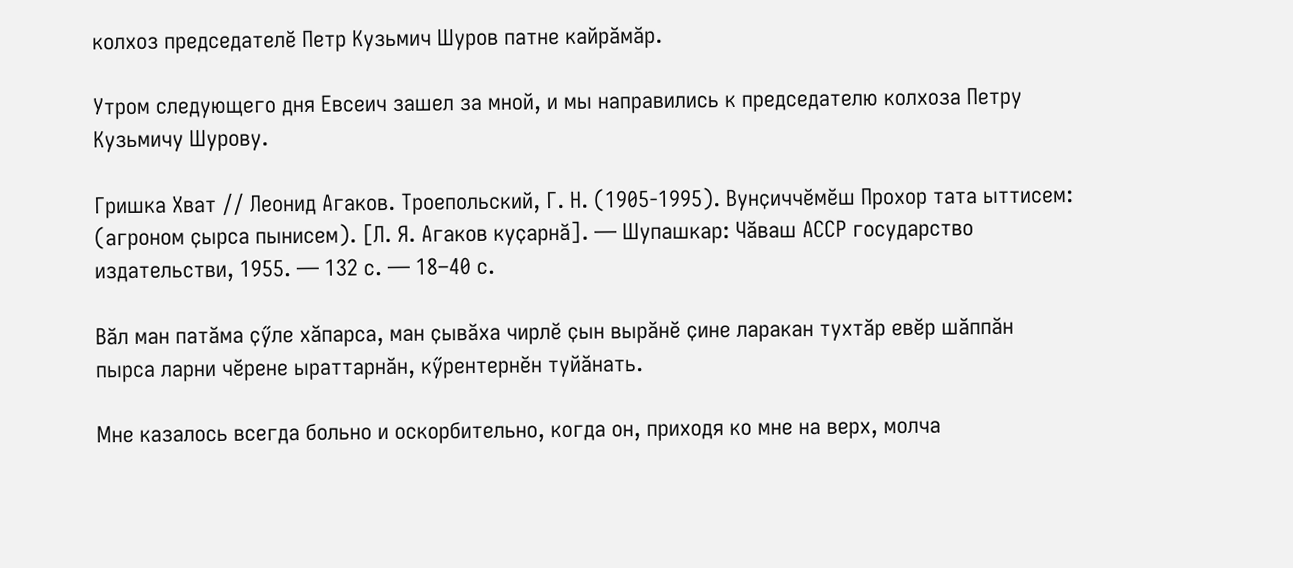колхоз председателӗ Петр Кузьмич Шуров патне кайрӑмӑр.

Утром следующего дня Евсеич зашел за мной, и мы направились к председателю колхоза Петру Кузьмичу Шурову.

Гришка Хват // Леонид Агаков. Троепольский, Г. Н. (1905-1995). Вунҫиччӗмӗш Прохор тата ыттисем: (агроном ҫырса пынисем). [Л. Я. Агаков куҫарнӑ]. — Шупашкар: Чӑваш АССР государство издательстви, 1955. — 132 с. — 18–40 с.

Вӑл ман патӑма ҫӳле хӑпарса, ман ҫывӑха чирлӗ ҫын вырӑнӗ ҫине ларакан тухтӑр евӗр шӑппӑн пырса ларни чӗрене ыраттарнӑн, кӳрентернӗн туйӑнать.

Мне казалось всегда больно и оскорбительно, когда он, приходя ко мне на верх, молча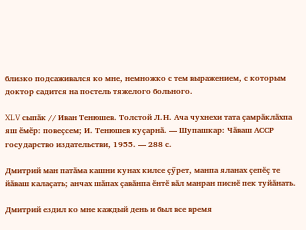близко подсаживался ко мне, немножко с тем выражением, с которым доктор садится на постель тяжелого больного.

XLV сыпӑк // Иван Тенюшев. Толстой Л.Н. Ача чухнехи тата ҫамрӑклӑхпа яш ӗмӗр: повеҫсем; И. Тенюшев куҫарнӑ. — Шупашкар: Чӑваш АССР государство издательстви, 1955. — 288 с.

Дмитрий ман патӑма кашни кунах килсе ҫӳрет, манпа яланах ҫепӗҫ те йӑваш калаҫать; анчах шӑпах ҫавӑнпа ӗнтӗ вӑл манран писнӗ пек туйӑнать.

Дмитрий ездил ко мне каждый день и был все время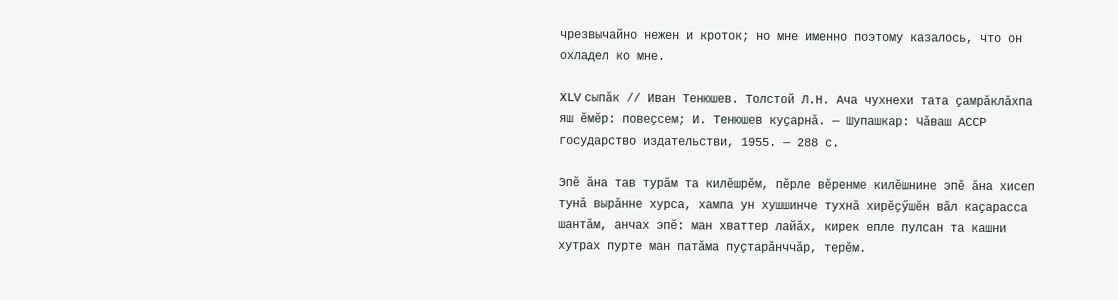чрезвычайно нежен и кроток; но мне именно поэтому казалось, что он охладел ко мне.

XLV сыпӑк // Иван Тенюшев. Толстой Л.Н. Ача чухнехи тата ҫамрӑклӑхпа яш ӗмӗр: повеҫсем; И. Тенюшев куҫарнӑ. — Шупашкар: Чӑваш АССР государство издательстви, 1955. — 288 с.

Эпӗ ӑна тав турӑм та килӗшрӗм, пӗрле вӗренме килӗшнине эпӗ ӑна хисеп тунӑ вырӑнне хурса, хампа ун хушшинче тухнӑ хирӗҫӳшӗн вӑл каҫарасса шантӑм, анчах эпӗ: ман хваттер лайӑх, кирек епле пулсан та кашни хутрах пурте ман патӑма пуҫтарӑнччӑр, терӗм.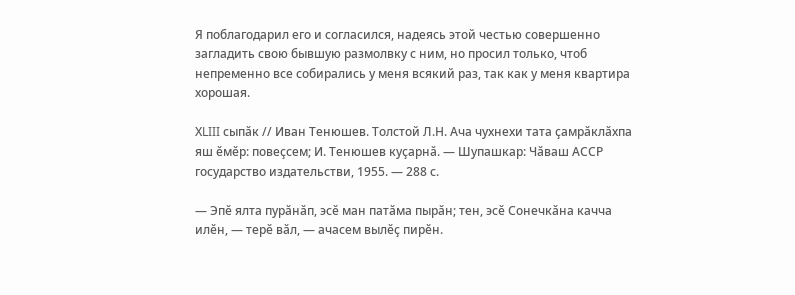Я поблагодарил его и согласился, надеясь этой честью совершенно загладить свою бывшую размолвку с ним, но просил только, чтоб непременно все собирались у меня всякий раз, так как у меня квартира хорошая.

ХLIII сыпӑк // Иван Тенюшев. Толстой Л.Н. Ача чухнехи тата ҫамрӑклӑхпа яш ӗмӗр: повеҫсем; И. Тенюшев куҫарнӑ. — Шупашкар: Чӑваш АССР государство издательстви, 1955. — 288 с.

— Эпӗ ялта пурӑнӑп, эсӗ ман патӑма пырӑн; тен, эсӗ Сонечкӑна качча илӗн, — терӗ вӑл, — ачасем вылӗҫ пирӗн.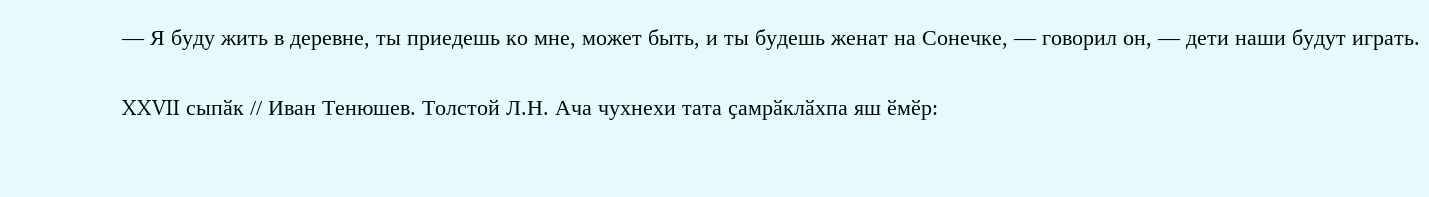— Я буду жить в деревне, ты приедешь ко мне, может быть, и ты будешь женат на Сонечке, — говорил он, — дети наши будут играть.

XXVII сыпӑк // Иван Тенюшев. Толстой Л.Н. Ача чухнехи тата ҫамрӑклӑхпа яш ӗмӗр: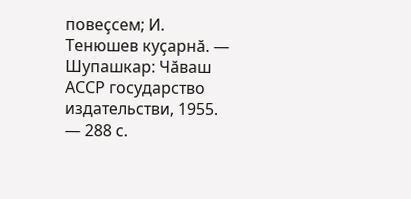повеҫсем; И. Тенюшев куҫарнӑ. — Шупашкар: Чӑваш АССР государство издательстви, 1955. — 288 с.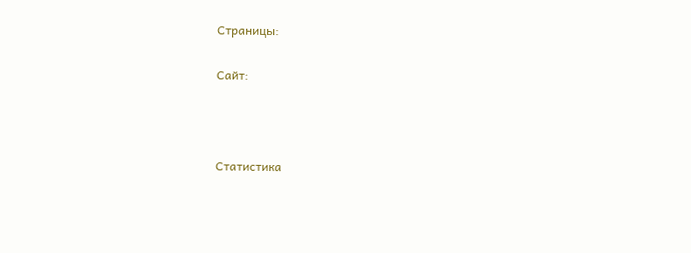Страницы:

Сайт:



Статистика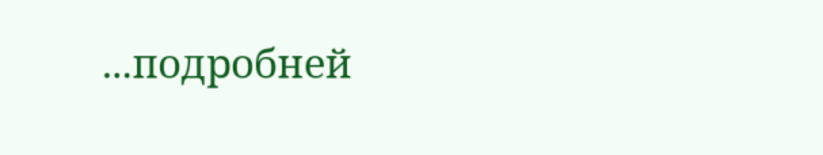...подробней